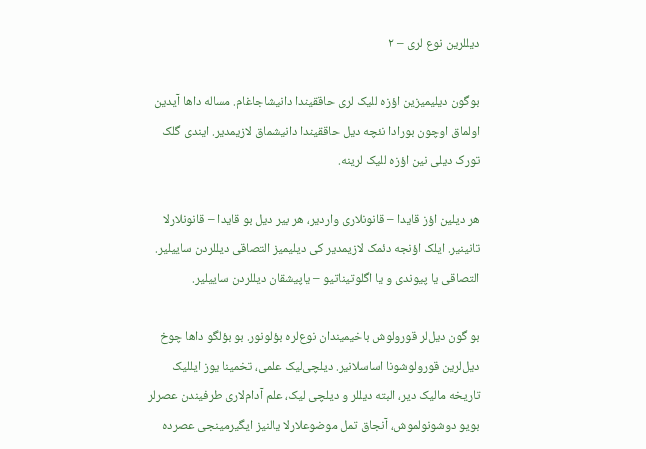دیللرین نوع لری – ۲

بوگون دیلیمیزین اؤزه للیک لری حاققیندا دانیشاجاغام. مساله داها آیدین اولماق اوچون بورادا نئچه دیل حاققیندا دانیشماق لازیمدیر. ایندی گلک تورک دیلی نین اؤزه للیک لرینه.

هر دیلین اؤز قایدا – قانونلاری واردیر، هر بیر دیل بو قایدا – قانونلارلا تانینیر. ایلک اؤنجه دئمک لازیمدیر کی دیلیمیز التصاقی دیللردن ساییلیر. التصاقی یا پیوندی و یا اگلوتیناتیو – یاپیشقان دیللردن ساییلیر.

بو گون دیل‌لر قورولوش باخیمیندان نوع‌لره بؤلونور. بو بؤلگو داها چوخ دیل‌لرین قورولوشونا اساسلانیر. دیلچی‌لیک علمی، تخمینا یوز ایللیک تاریخه مالیک دیر، البته دیللر و دیلچی لیک، علم آدام‌لاری طرفیندن عصرلر بویو دوشونولموش، آنجاق تمل موضوعلارلا یالنیز ایگیرمینجی عصرده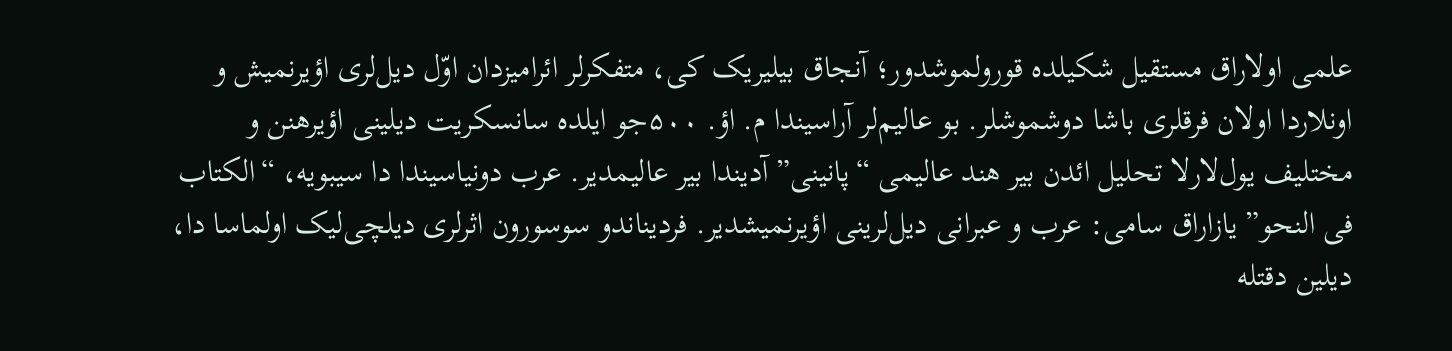علمی اولا‌راق مستقیل شکیلده قورولموشدور؛ آنجاق بیلیریک کی، متفکرلر ائرامیزدان اوّل دیل‌لری اؤیرنمیش و اونلاردا اولان فرقلری باشا دوشموشلر. بو عالیم‌لر آراسیندا م. اؤ. ۵۰۰جو ایلده سانسکریت دیلینی اؤیرهنن و مختلیف یول‌لارلا تحلیل ائدن بیر هند عالیمی “پانینی” آدیندا بیر عالیمدیر. عرب دونیاسیندا دا سیبویه، “الکتاب فی النحو” یازا‌راق سامی: عرب و عبرانی دیل‌لرینی اؤیرنمیشدیر. فردیناندو سوسورون اثرلری دیلچی‌لیک اولماسا دا، دیلین دقتله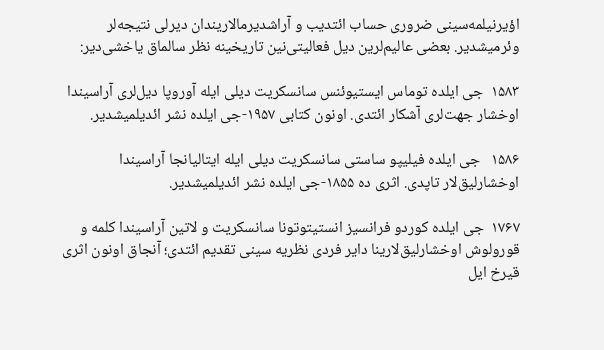اؤیرنیلمه‌سینی ضروری حساب ائتدیب و آراشدیرمالاریندان‌ دیرلی نتیجه‌لر وئرمیشدیر. بعضی عالیم‌لرین دیل فعالیتی‌نین تاریخینه نظر سالماق یاخشی‌دیر:

۱۵۸۳  جی ایلده توماس ایستیوئنس سانسکریت دیلی ایله آوروپا دیل‌لری آراسیندا اوخشار جهت‌لری آشکار ائتدی. اونون کتابی ۱۹۵۷-جی ایلده نشر ائدیلمیشدیر.

۱۵۸۶   جی ایلده فیلیپو ساستی سانسکریت دیلی ایله ایتالیانجا آراسیندا اوخشارلیق‌لار تاپدی. اثری ده ۱۸۵۵-جی ایلده نشر ائدیلمیشدیر.

۱۷۶۷  جی ایلده کوردو فرانسیز انستیتوتونا سانسکریت و لاتین آراسیندا کلمه و قورولوش اوخشارلیق‌لارینا دایر فردی نظریه سینی تقدیم ائتدی؛ آنجاق اونون اثری قیرخ ایل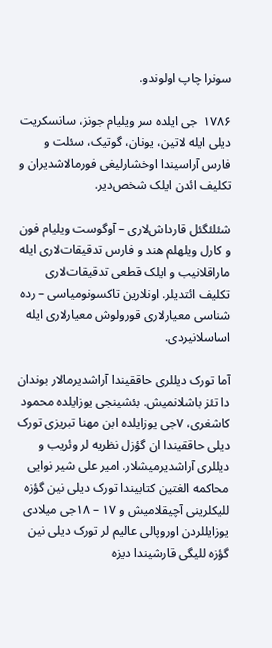سونرا چاپ اولوندو.

۱۷۸۶  جی ایلده سر ویلیام جونز، سانسکریت دیلی ایله لاتین، یونان، گوتیک، سئلت و فارس آراسیندا اوخشارلیغی فورما‌لاشدیران و تکلیف ائدن ایلک شخص‌دیر.

شئلئگئل قارداش‌لاری – آوگوست ویلیام فون و کارل ویلهلم هند و فارس تدقیقات‌لاری ایله ماراقلانیب و ایلک قطعی تدقیقات‌لاری تکلیف ائتدیلر. اونلارین تاکسونومیاسی – رده شناسی معیارلاری قورولوش معیارلاری ایله اساسلانیردی.

آما تورک دیللری حاققیندا آراشدیرمالار بوندان دا تئز باشلانمیش. بئشینجی یوزایلده محمود کاشغری، ۷جی یوزایلده ابن مهنا تبریزی تورک دیلی حاققیندا ان گؤزل نظریه لر وئریب و دیللری آراشدیرمیشلار. امیر علی شیر نوایی محاکمه الغتین کتابیندا تورک دیلی نین گؤزه للیکلرینی آچیقلامیش و ۱۷ – ۱۸جی میلادی یوزایللردن اوروپالی عالیم لر تورک دیلی نین گؤزه للیگی قارشیندا دیزه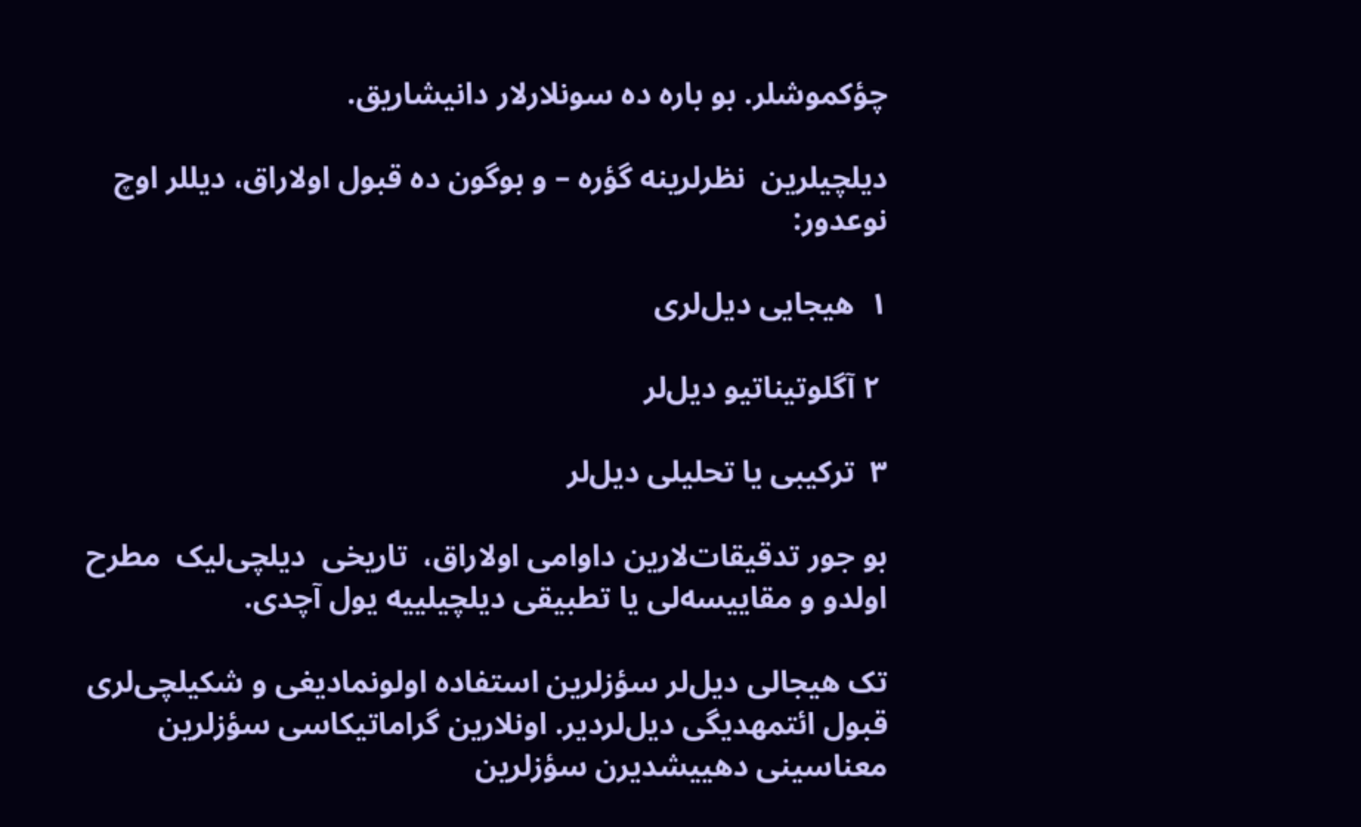چؤکموشلر. بو باره ده سونلارلار دانیشاریق.

دیلچیلرین  نظرلرینه گؤره – و بوگون ده قبول اولاراق، دیللر اوچ نوعدور:

۱  هیجایی دیل‌لری

 ۲ آگلوتیناتیو دیل‌لر

۳  ترکیبی یا تحلیلی دیل‌لر

بو جور تدقیقات‌لارین داوامی اولا‌راق،  تاریخی  دیلچی‌لیک  مطرح اولدو و مقاییسه‌لی یا تطبیقی دیلچیلییه یول آچدی.

تک هیجا‌لی دیل‌لر سؤزلرین استفاده اولونمادیغی و شکیلچی‌لری قبول ائتمهدیگی دیل‌لردیر. اونلارین گراماتیکاسی سؤزلرین معناسینی دهییشدیرن سؤزلرین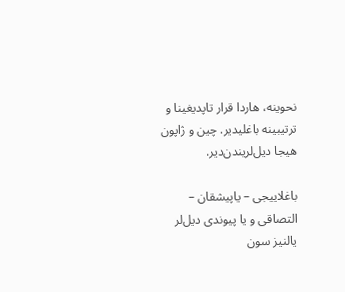نحوینه، هاردا قرار تاپدیغینا و ترتیبینه باغلیدیر. چین و ژاپون هیجا دیل‌لریندن‌دیر.

باغلاییجی – یاپیشقان – التصاقی و یا پیوندی دیل‌لر یالنیز سون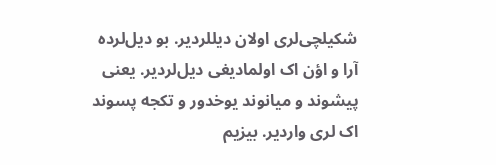شکیلچی‌لری اولان دیللردیر. بو دیل‌لرده آرا و اؤن اک اولمادیغی دیل‌لردیر. یعنی پیشوند و میانوند یوخدور و تکجه پسوند اک لری واردیر. بیزیم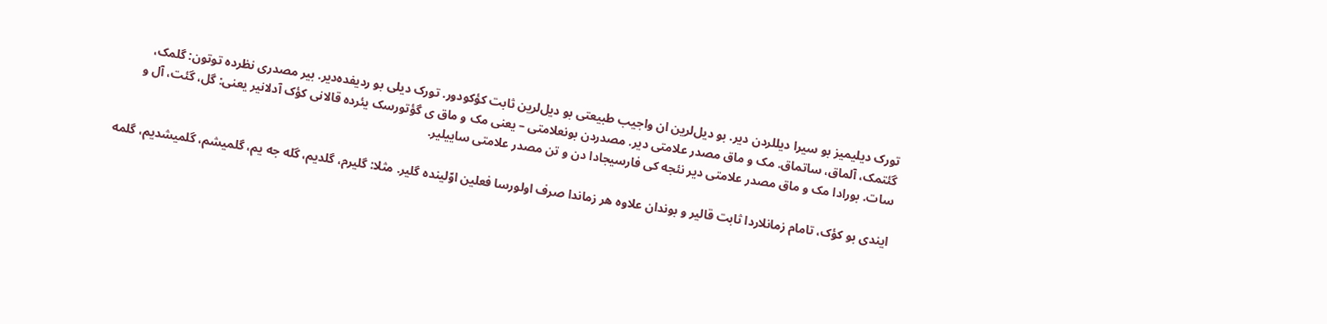تورک دیلیمیز بو سیرا دیللردن دیر. بو دیل‌لرین ان واجیب طبیعتی بو دیل‌لرین ثابت کؤکودور. تورک دیلی بو ردیفده‌دیر. بیر مصدری نظرده توتون: گلمک، گئتمک، آلماق، ساتماق. مک و ماق مصدر علامتی دیر. مصدردن بونعلامتی – یعنی مک و ماق ی گؤتورسک یئرده قالانی کؤک آدلانیر یعنی: گل، گئت، آل و سات. بورادا مک و ماق مصدر علامتی دیر نئجه کی فارسیجادا دن و تن مصدر علامتی ساییلیر.

ایندی بو کؤک، تامام زمانلاردا ثابت قالیر و بوندان علاوه هر زماندا صرف اولورسا فعلین اوّلینده گلیر. مثلا: گلیرم، گلدیم، گله جه یم، گلمیشم، گلمیشدیم، گلمه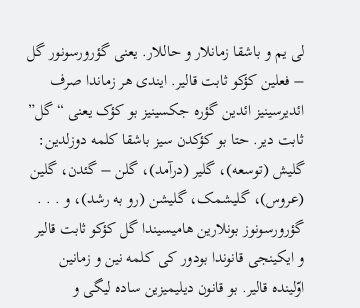لی یم و باشقا زمانلار و حاللار. یعنی گؤرورسونور گل – فعلین کؤکو ثابت قالیر. ایندی هر زماندا صرف ائدیرسینیز ائدین گؤره جکسینیز بو کؤک یعنی “گل” ثابت دیر. حتا بو کؤکدن سیز باشقا کلمه دوزلدین: گلیش (توسعه)، گلیر (درآمد)، گلن – گئدن، گلین (عروس)، گلیشمک، گلیشن (رو به رشد)، و . . . گؤرورسونوز بونلارین هامیسیندا گل کؤکو ثابت قالیر و ایکینجی قانوندا بودور کی کلمه نین و زمانین اوّلینده قالیر. بو قانون دیلیمیزین ساده لیگی و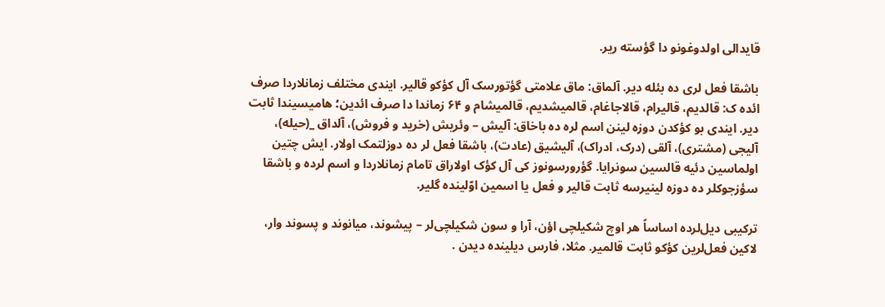قایدالی اولدوغونو دا گؤسته ریر.

باشقا فعل لری ده بئله دیر. آلماق: ماق علامتی گؤتورسک آل کؤکو قالیر. ایندی مختلف زمانلاردا صرف ائده ک: قالدیم، قالیرام، قالاجاغام، قالمیشدیم، قالمیشام و ۶۴ زماندا دا صرف ائدین؛ هامیسیندا ثابت دیر. ایندی بو کؤکدن دوزه لینن اسم لره ده باخاق: آلیش – وئریش (خرید و فروش)، آلداق _(حیله)، آلیجی (مشتری)، آلقی (درک، ادراک)، آلیشیق (عادت)، باشقا فعل لر ده دوزلتمک اولار. ایش چتین اولماسین دئیه قالسین سونرایا. گؤرورسونوز کی آل کؤک اولاراق تامام زمانلاردا و اسم لرده و باشقا سؤزجوکلر ده دوزه لینیرسه ثابت قالیر و فعل یا اسمین اوّلینده گلیر.

ترکیبی دیل‌لرده اساساً هر اوچ شکیلچی اؤن، آرا و سون شکیلچی‌لر – پیشوند، میانوند و پسوند وار، لاکین فعل‌لرین کؤکو ثابت قالمیر. مثلا، فارس دیلینده دیدن .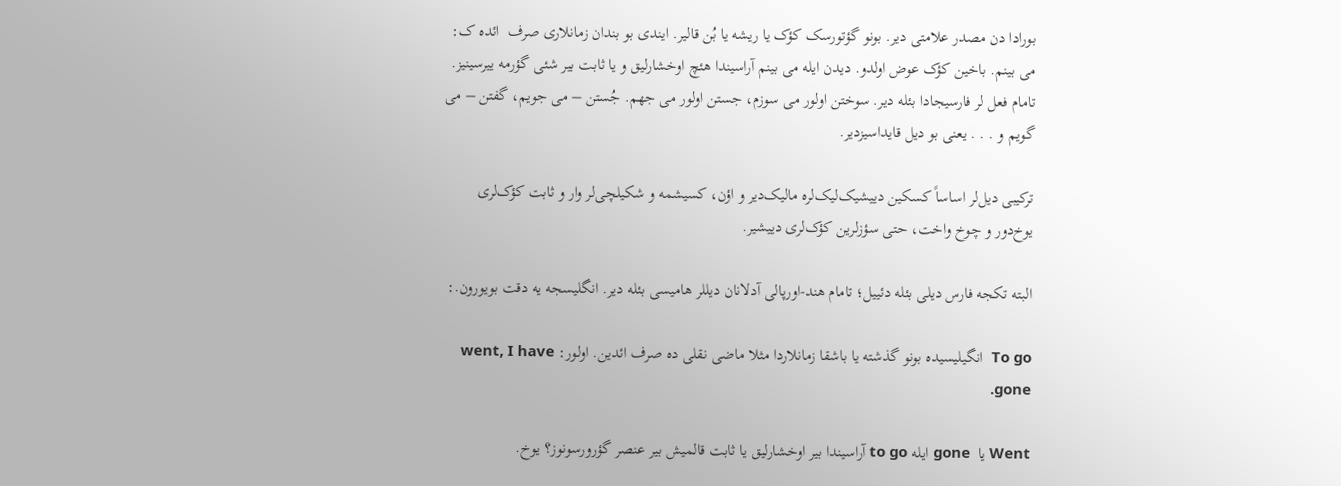بورادا دن مصدر علامتی دیر. بونو گؤتورسک کؤک یا ریشه یا بُن قالیر. ایندی بو بندان زمانلاری صرف  ائده ک: می بینم. باخین کؤک عوض اولدو. دیدن ایله می بینم آراسیندا هئچ اوخشارلیق و یا ثابت بیر شئی گؤرمه ییرسینیز. تامام فعل لر فارسیجادا بئله دیر. سوختن اولور می سوزم، جستن اولور می جهم. جُستن – می جویم، گفتن – می گویم و . . . یعنی بو دیل قایداسیزدیر.

ترکیبی دیل‌لر اساساً کسکین دییشیک‌لیک‌لره مالیک‌دیر و اؤن، کسیشمه و شکیلچی‌لر وار و ثابت کؤک‌لری یوخ‌دور و چوخ واخت، حتی سؤزلرین کؤک‌لری دییشیر.

البته تکجه فارس دیلی بئله دئییل؛ تامام هند-اورپالی آدلانان دیللر هامیسی بئله دیر. انگلیسجه یه دقت بویورون.:

To go  انگیلیسیده بونو گذشته یا باشقا زمانلاردا مثلا ماضی نقلی ده صرف ائدین. اولور: went, I have gone.

Went یا  gone ایله to go آراسیندا بیر اوخشارلیق یا ثابت قالمیش بیر عنصر گؤرورسونوز؟ یوخ.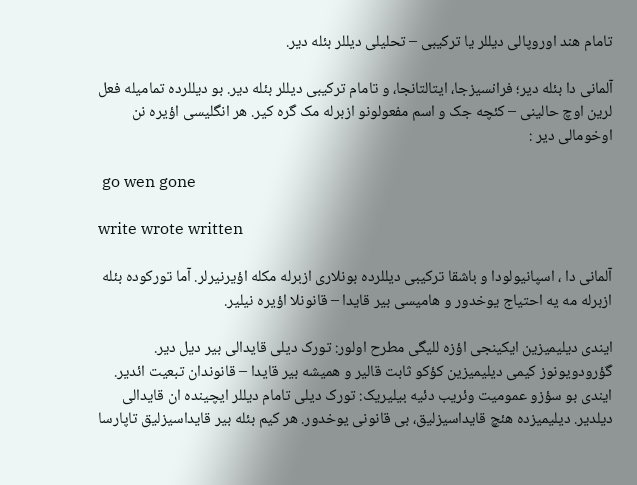تامام هند اوروپالی دیللر یا ترکیبی – تحلیلی دیللر بئله دیر.

آلمانی دا بئله دیر؛ فرانسیزجا، ایتالتانجا، و تامام ترکیبی دیللر بئله دیر. بو دیللرده تمامیله فعل لرین اوچ حالینی – کئچه جک و اسم مفعولونو ازبرله مک گره کیر. هر انگلیسی اؤیره نن اوخومالی دیر :

 go wen gone

write wrote written

آلمانی دا ، اسپانیولودا و باشقا ترکیبی دیللرده بونلاری ازبرله مکله اؤیرنیرلر. آما تورکوده بئله ازبرله مه یه احتیاج یوخدور و هامیسی بیر قایدا – قانونلا اؤیره نیلیر.

ایندی دیلیمیزین ایکینجی اؤزه للیگی مطرح اولور: تورک دیلی قایدالی بیر دیل دیر. گؤرودویونوز کیمی دیلیمیزین کؤکو ثابت قالیر و همیشه بیر قایدا – قانوندان تبعیت ائدیر. ایندی بو سؤزو عمومیت وئریب دئیه بیلیریک: تورک دیلی تامام دیللر ایچینده ان قایدالی دیلدیر. دیلیمیزده هئچ قایداسیزلیق، بی قانونی یوخدور. هر کیم بئله بیر قایداسیزلیق تاپارسا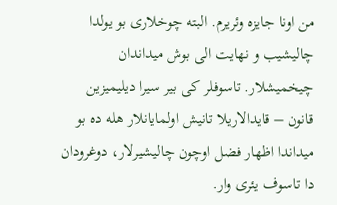من اونا جایزه وئریرم. البته چوخلاری بو یولدا چالیشیب و نهایت الی بوش میداندان چیخمیشلار. تاسوفلر کی بیر سیرا دیلیمیزین قانون – قایدالاریلا تانیش اولمایانلار هله ده بو میداندا اظهار فضل اوچون چالیشیرلار، دوغرودان دا تاسوف یئری وار.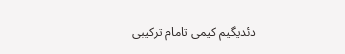دئدیگیم کیمی تامام ترکیبی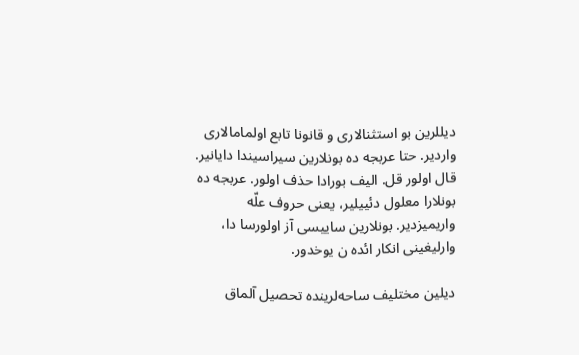دیللرین بو استثنالاری و قانونا تابع اولمامالاری واردیر. حتا عربجه ده بونلارین سیراسیندا دایانیر. قال اولور قل. الیف بورادا حذف اولور. عربجه ده بونلارا معلول دئییلیر، یعنی حروف علّه واریمیزدیر. بونلارین ساییسی آز اولورسا دا، وارلیغینی انکار ائده ن یوخدور.

دیلین مختلیف ساحه‌لرینده تحصیل آلماق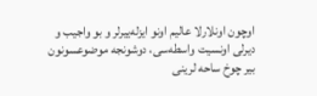اوچون اونلارلا عالیم اونو ایزله‌ییرلر و بو واجیب و دیرلی اونسیت واسطه‌سی، دوشونجه موضوعسونون بیر چوخ ساحه لرینی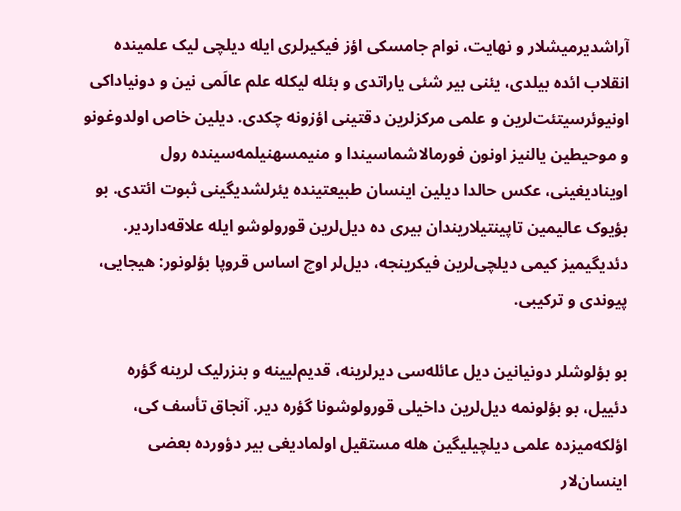آراشدیرمیشلار و نهایت، نوام جامسکی اؤز فیکیرلری ایله دیلچی لیک علمینده انقلاب ائده بیلدی، یئنی بیر شئی یاراتدی و بئله لیکله علم عالَمی نین و دونیا‌داکی اونیوئرسیتئت‌لرین و علمی مرکزلرین دقتینی اؤزونه چکدی. دیلین خاص اولدوغونو و موحیطین یالنیز اونون فورمالاشماسیندا و منیمسهنیلمه‌سینده رول اوینادیغینی، عکس حالدا دیلین اینسان طبیعتینده یئرلشدیگینی ثبوت ائتدی. بو بؤیوک عالیمین تاپینتیلاریندان‌ بیری ده دیل‌لرین قورولوشو ایله علاقه‌داردیر. دئدیگیمیز کیمی دیلچی‌لرین فیکرینجه، دیل‌لر اوچ اساس قروپا بؤلونور: هیجایی، پیوندی و ترکیبی.

بو بؤلوشلر دونیانین دیل عائله‌سی دیرلرینه، قدیم‌لیینه و بنزرلیک لرینه گؤره دئییل، بو بؤلونمه دیل‌لرین داخیلی قورولوشونا گؤره دیر. آنجاق تأسف کی، اؤلکه‌میزده علمی دیلچیلیگین هله مستقیل اولمادیغی بیر دؤورده بعضی اینسان‌لار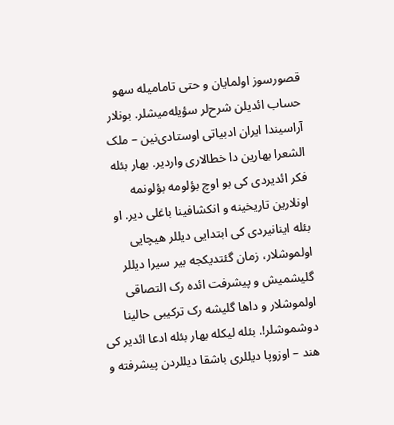قصورسوز اولمایان و حتی تامامیله سهو حساب ائدیلن شرح‌لر سؤیله‌میشلر‌. بونلا‌ر آراسیندا ایران ادبیاتی اوستادی‌نین – ملک الشعرا بهارین دا خطالاری واردیر. بهار بئله فکر ائدیردی کی بو اوچ بؤلومه بؤلونمه اونلارین تاریخینه و انکشافینا باغلی دیر. او بئله اینانیردی کی ابتدایی دیللر هیچایی اولموشلار، زمان گئتدیکجه بیر سیرا دیللر گلیشمیش و پیشرفت ائده رک التصاقی اولموشلار و داها گلیشه رک ترکیبی حالینا دوشموشلر!. بئله لیکله بهار بئله ادعا ائدیر کی هند – اوزوپا دیللری باشقا دیللردن پیشرفته و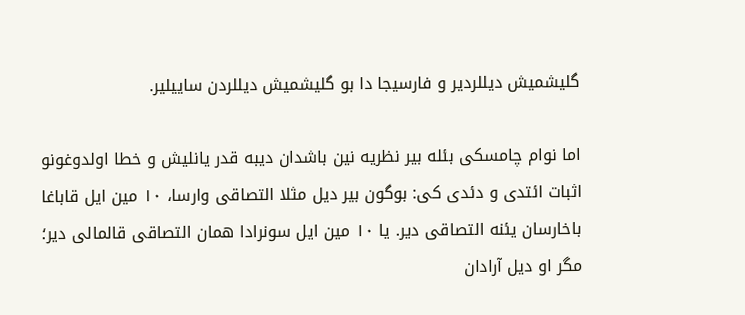گلیشمیش دیللردیر و فارسیجا دا بو گلیشمیش دیللردن ساییلیر.

اما نوام چامسکی بئله بیر نظریه نین باشدان دیبه قدر یانلیش و خطا اولدوغونو اثبات ائتدی و دئدی کی: بوگون بیر دیل مثلا التصاقی وارسا، ۱۰ مین ایل قاباغا باخارسان یئنه التصاقی دیر. یا ۱۰ مین ایل سونرادا همان التصاقی قالمالی دیر؛ مگر او دیل آرادان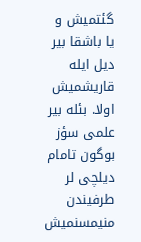گئتمیش و یا باشقا بیر دیل ایله قاریشمیش اولا. بئله بیر علمی سؤز بوگون تامام دیلچی لر طرفیندن منیمسنمیش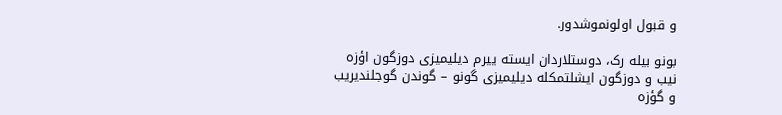و قبول اولونموشدور.

بونو بیله رک، دوستلاردان ایسته ییرم دیلیمیزی دوزگون اؤزه نیب و دوزگون ایشلتمکله دیلیمیزی گونو – گوندن گوجلندیریب و گؤزه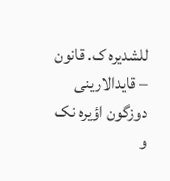للشدیره ک. قانون – قایدالارینی دوزگون اؤیره نک و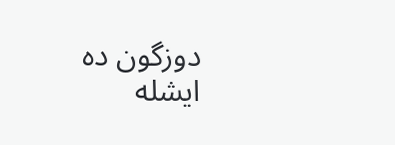دوزگون ده ایشله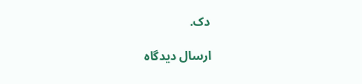دک.

ارسال دیدگاه